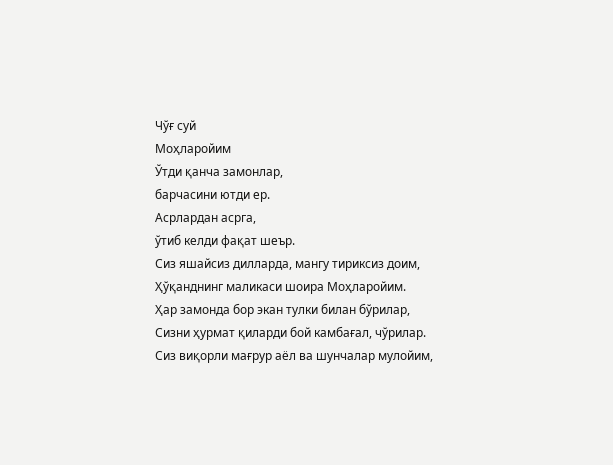Чўғ суй
Моҳларойим
Ўтди қанча замонлар,
барчасини ютди ер.
Асрлардан асрга,
ўтиб келди фақат шеър.
Сиз яшайсиз дилларда, мангу тириксиз доим,
Ҳўқанднинг маликаси шоира Моҳларойим.
Ҳар замонда бор экан тулки билан бўрилар,
Сизни ҳурмат қиларди бой камбағал, чўрилар.
Сиз виқорли мағрур аёл ва шунчалар мулойим,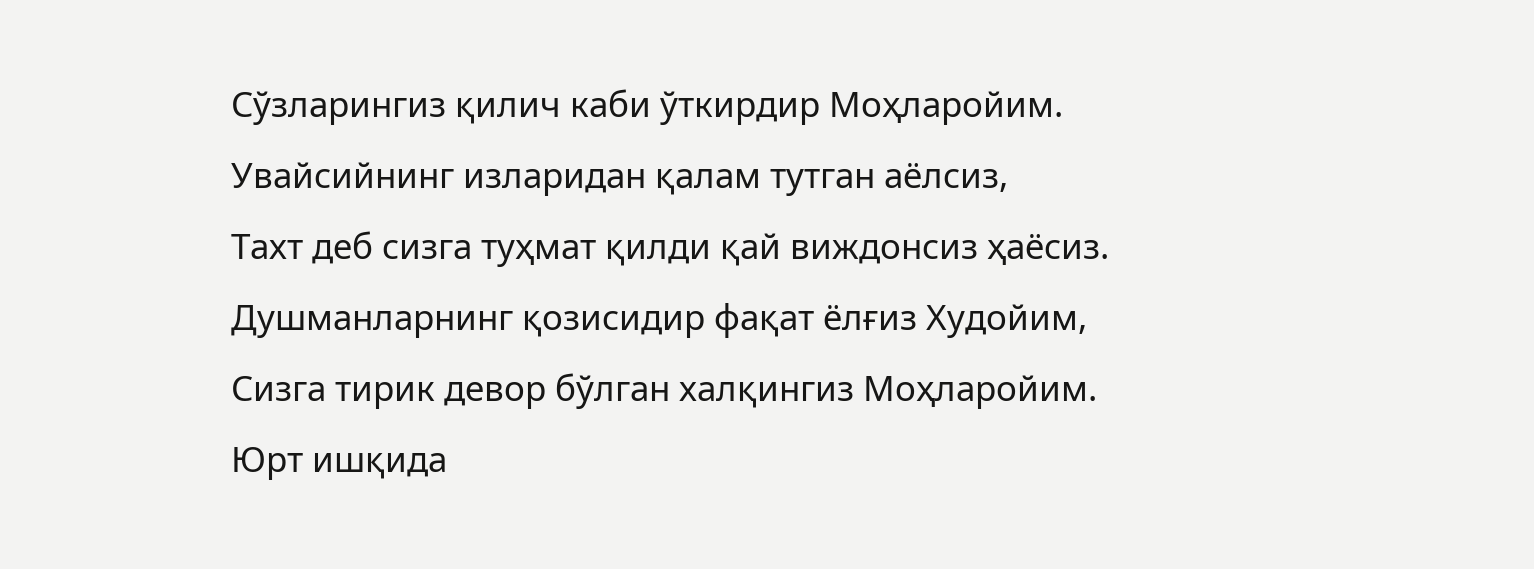Сўзларингиз қилич каби ўткирдир Моҳларойим.
Увайсийнинг изларидан қалам тутган аёлсиз,
Тахт деб сизга туҳмат қилди қай виждонсиз ҳаёсиз.
Душманларнинг қозисидир фақат ёлғиз Худойим,
Сизга тирик девор бўлган халқингиз Моҳларойим.
Юрт ишқида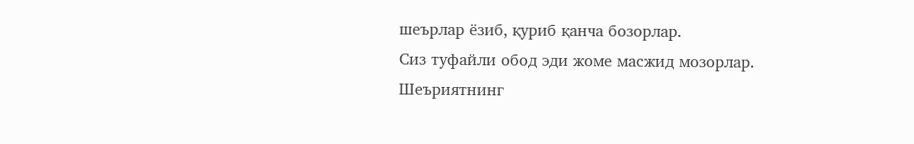шеърлар ёзиб, қуриб қанча бозорлар.
Сиз туфайли обод эди жоме масжид мозорлар.
Шеъриятнинг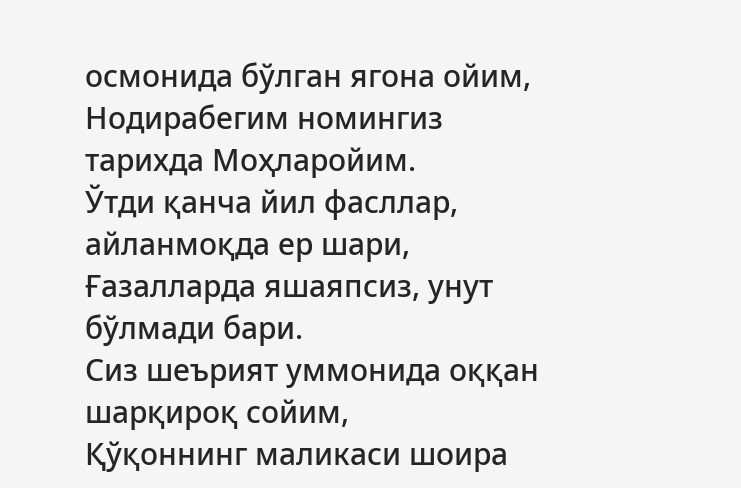осмонида бўлган ягона ойим,
Нодирабегим номингиз тарихда Моҳларойим.
Ўтди қанча йил фасллар, айланмоқда ер шари,
Ғазалларда яшаяпсиз, унут бўлмади бари.
Сиз шеърият уммонида оққан шарқироқ сойим,
Қўқоннинг маликаси шоира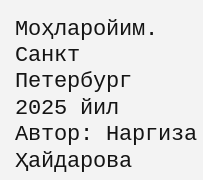Моҳларойим.
Санкт Петербург
2025 йил
Автор: Наргиза Ҳайдарова